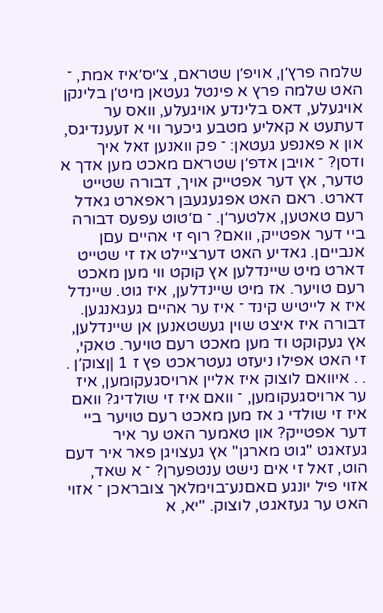שלמה פרץ׳ן, אויפ׳ן שטראם, צ׳יס׳איז אמת, ־ האט שלמה פרץ א פינטל געטאן מיט׳ן בלינקן אויגעלע, דאס בלינדע אויגעלע, וואס ער דעתעט א קאליע מטבע גיכער ווי א זעענדיגס, און א פאנפע געטאן: ־ פק וואנען זאל איך ודסן? ־ אויבן אדפ׳ן שטראם מאכט מען אדך א טדער, אץ דער אפטייק אויך, דבורה שטייט דארט. ראם האט אפגעגעבּן ראפארט גאדל רעם טאטען, אלטער׳ן. ־ ם׳טוט עפעס דבורה ביי דער אפטייק, וואם? רוף זי אהיים עםן אנבייםן. גאדיע האט דערציילט אז זי שטייט דארט מיט שיינדלען אץ קוקט ווי מען מאכט רעם טויער. אז מיט שיינדלען, איז גוט. שיינדל איז א לייטיש קינד ־ איז ער אהיים געגאנגען. דבורה איז איצט שוין געשטאנען אן שיינדלען, אץ געקוקט וד מען מאכט רעם טויער. טאקי, זי האט אפילו ניעזט געטראכט פץ ז 1 |ןצוק׳ן . . . איוואם לוצוק איז אליין ארויסגעקומען, איז ער ארויסגעקומען, ־ וואם איז זי שולדיג? וואם איז זי שולדי ג אז מען מאכט רעם טויער ביי דער אפטייק? און טאמער האט ער איר געזאגט "גוט מארגן" אץ געצויגן פאר איר דעם הוט, זאל זי אים נישט ענטפערן? ־ א שאד, אזוי פיל יונגע םאםנע־בוימלאך צובראכן ־ אזוי האט ער געזאגט, לוצוק. "יא, א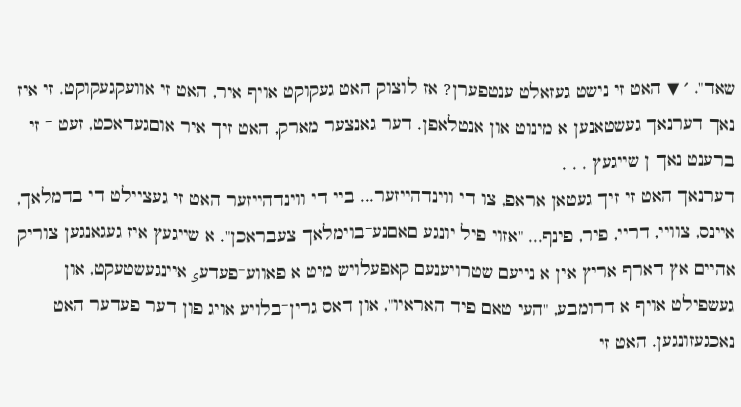שאד". ׳ ▼ האט זי נישט געזאלט ענטפערן? אז לוצוק האט געקוקט אויף איר, האט זי אוועקגעקוקט. זי איז נאך דערנאך געשטאנען א מינוט און אנטלאפן. דער גאנצער מארק, האט זיך איר אוםגעדאכט, זעט ־ זי ברענט נאך ן שייגעץ . . .
דערנאך האט זי זיך געטאן אראפ, צו די ווינדהייזער... ביי די ווינדהייזער האט זי געציילט די בדמלאך, איינס, צוויי, דריי, פיר, פינף... "אזוי פיל יונגע םאםנע־בוימלאך צעבראכן". א שייגעץ איז געגאנגען צוריק אהיים אץ דארף אריץ אין א נייעם שטרויענעם קאפעלויש מיט א פאווע־פעדעؠ איינגעשטעקט, און געשפילט אויף א דרומבע, "העי טאם פיד האראיו", און דאס גרין־בלויע אויג פון דער פעדער האט נאכגעזונגען. האט זי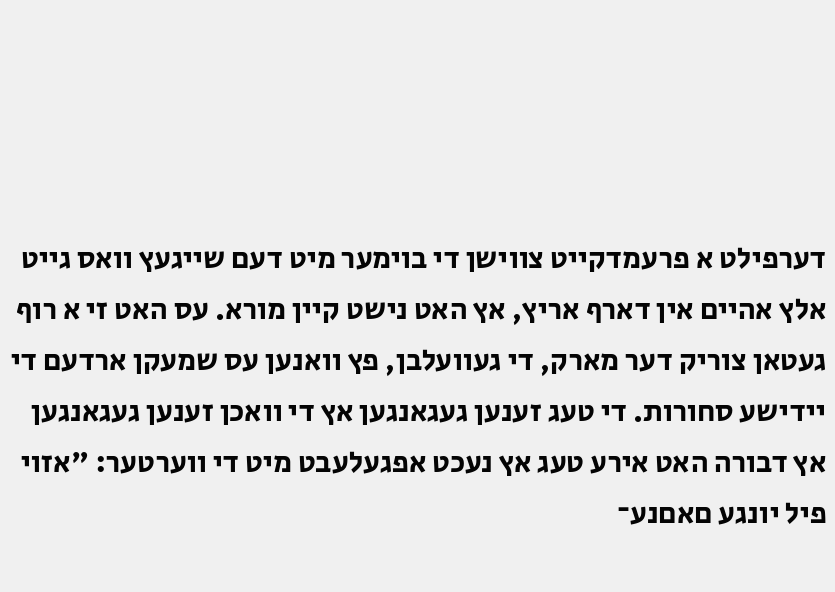דערפילט א פרעמדקייט צווישן די בוימער מיט דעם שייגעץ וואס גייט אלץ אהיים אין דארף אריץ, אץ האט נישט קיין מורא. עס האט זי א רוף געטאן צוריק דער מארק, די געוועלבן, פץ וואנען עס שמעקן ארדעם די יידישע סחורות. די טעג זענען געגאנגען אץ די וואכן זענען געגאנגען אץ דבורה האט אירע טעג אץ נעכט אפגעלעבט מיט די ווערטער: "אזוי פיל יונגע םאםנע־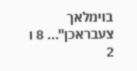בוימלאך צעבראכן"... 8 ו 2